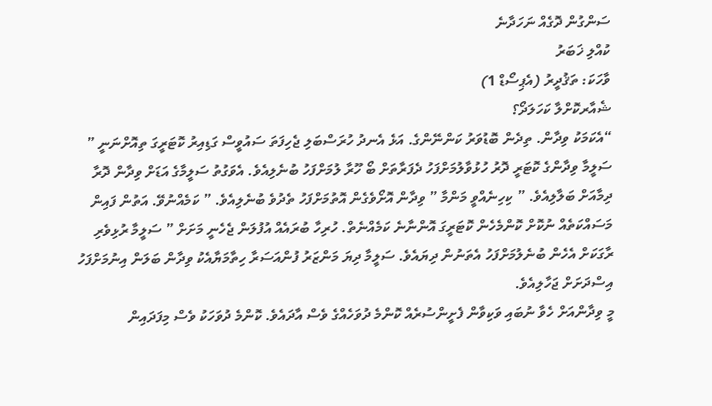ސަންގުން ދޮގެއް ނަހަދާނެ
ކުއްލި ޚަބަރު
ވާހަކަ: ތަޤުދީރު (އެޕިސޯޑް 1)
ޝެއާރކޮށްލާ ކަހަލަދޯ؟
“އެކަމަކު ވިދާން. ތިދެން ބޮޑުވަރު ކަންނޭންގެ. އަޅެ އެނދު ހުރަސްބަލި ޖެހިފަތަ ސައުވީސް ގަޑިއިރު ކޮޓަރީގަ ތިއޮށްނަނީ ” ސަލީމާ ވިދާންގެ ކޮޓަރީ ދޮރު ހުޅުވާލުމަށްފަހު ދެފަރާތަށް ބޯ ހޫރާ ލުމަށްފަހު ބުނެލިއެވެ. އެވަގުތު ސަލީމާގެ އަޑަށް ވިދާން ދޮރާ ދިމާއަށް ބަލާލިއެވެ. ” ކިހިނެއްވީ މަންމާ ” ވިދާން އޮށޯވެގެން އޮތުމަށްފަހު ތެދުވެ ބުނެލިއެވެ. ” ކަމެއްނުވޭ. އަތުން ފައިން މަސައްކަތެއް ނުކޮށް ކޮންމެހެން ކޮޓަރީގަ އޮންނާނެ ކަމެއްނެތް. ހުރިހާ ބުރައެއް އުފުލަން ޖެހެނީ މަށަށް ” ސަލީމާ ރުޅިވެރި ރާގަކަށް އެހެން ބުނެލުމަށްފަހު އެތަނުން ދިޔައެވެ. ސަލީމާ ދިޔަ މަންޒަރު ފުންއަސަރާ ހިތާމަޔާއެކު ވިދާން ބަލަން އިނުމަށްފަހު އިސްދަށަށް ޖަހާލިއެވެ.
މީ ވިދާންއަށް ހެވާ ނުބައި ވަކިވާން ފެށީންސުރެއް ކޮންމެ ދުވަހެއްގެ ވެސް އާދައެވެ. ކޮންމެ ދުވަހަކު ވެސް މިފަދައިން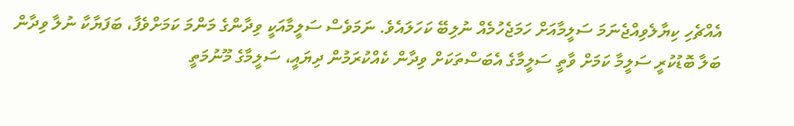އެއްޗެހި ކިޔާލެވިއްޖެނަމަ ސަލީމާއަށް ހަމަޖެހުމެއް ނުލިބޭ ކަހަލައެވެ. ނަމަވެސް ސަލީމާއަކީ ވިދާންގެ މަންމަ ކަމަށްވެފާ، ބަފަޔާކާ ނުލާ ވިދާން ބަލާ ބޮޑުކުރީ ސަލީމާ ކަމަށް ވާތީ ސަލީމާގެ އެބަސްތަކަށް ވިދާން ކެއްކުރަމުން ދިޔައީ، ސަލީމާގެ މޫނުމަތީ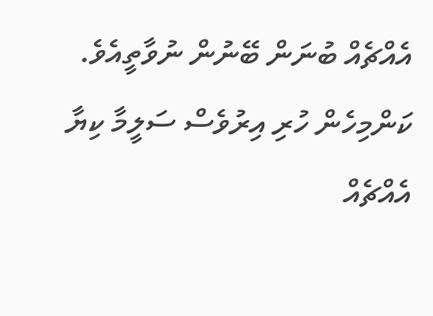އެއްޗެއް ބުނަން ބޭނުން ނުވާތީއެވެ. ކަންމިހެން ހުރި އިރުވެސް ސަލީމާ ކިޔާ އެއްޗެއް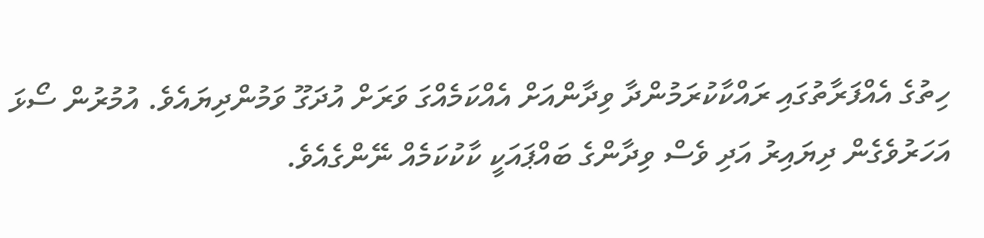ހިތުގެ އެއްފަރާތުގައި ރައްކާކުރަމުންދާ ވިދާންއަށް އެއްކަމެއްގަ ވަރަށް އުދަގޫ ވަމުންދިޔައެވެ. އުމުރުން ސޯޅަ އަހަރުވެގެން ދިޔައިރު އަދި ވެސް ވިދާންގެ ބައްޕައަކީ ކާކުކަމެއް ނޭންގެއެވެ.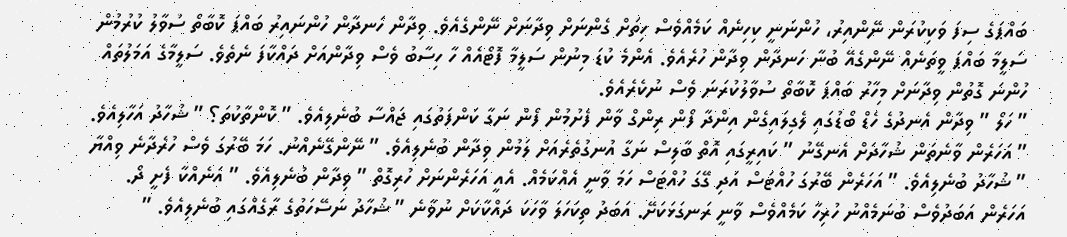ބައްޕަގެ ސިފަ ވަކިކުރަން ނޭންއިރު، ހުންނަނީ ކިހިނެއް ކަމެއްވެސް ހިތަށް ގެންނަށް ވިދާނަށް ނޭންގެއެވެ. ވިދާން ހަނދާން ހުންނައިރު ބައްޕަ ކޮބާތޯ ސުވާލު ކުރުމުން ސަލީމާ ބައްޕަ ވީތަނެއް ނޭންގެއޭ ބުނާ ހަނދާން ވިދާން ހުރެއެވެ. އެންމެ ކުޑަ މިނުން ސަލީމާ ފޮޓޯއެއް ހާ ހިސާބު ވެސް ވިދާންއަށް ދައްކާފަ ނެތެވެ. ސަލީމާގެ އަމަލުތައް ހުންނަ ގޮތުން ވިދާނަށް މިހާރު ބައްޕަ ކޮބާތޯ ސުވާލުކުރަނަ ވެސް ނުކެރެއެވެ.
” ހަލޯ ” ވިދާން އެނދުގެ ހެޑް ބޯޑުގައި ލެގިލައިގެން އިންދާ ފޯން ރިންގް ވާން ފެށުމުން ފޯން ނަގާ ކަންފަތުގައި ޖައްސާ ބުނެލިއެވެ. ” ކޮންތާކުތަ؟ ” ޝުހާދު އަހާލިއެވެ. ” އަހަރެން ވާނެތަން ޝުހާދަށް އެނގޭނު ” ކައިރީގައި އޮތް ބާލިސް ނަގާ އުނގުތެރެއަށް ލަމުން ވިދާން ބުނެލިއެވެ. ” ނޭންގޭނެއްނު. ހަމަ ބޭރުގަ ވެސް ހުރެދާނެ ވިއްޔާ ” ޝުހާދު ބުނެލިއެވެ. ” އަހަރެން ބޭރުގަ ހުއްޓަސް އަދި ގޭގަ ހުއްޓަސް ހަމަ ވާނީ އެއްކަމެއް. އެއީ އަހަރެންނަށް ހުރިގޮތް ” ވިދާން ބުނެލިއެވެ. ” އަނެއްކާ ފެށީ ދޯ. އަހަރެން އަބަދުވެސް ބުނަމެއްނު ހުރިހާ ކަމެއްވެސް ވާނީ ރަނގަޅަކަށޭ. އަބަދު ތިކަހަލަ ވާހަކަ ދައްކާކަށް ނުވާނެ ” ޝުހާދު ނަސޭހަތުގެ ރާގެއްގައި ބުނެލިއެވެ. ”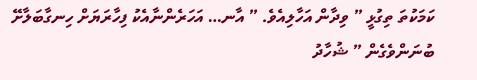ކަމަކުތަ ތިގުޅީ ” ވިދާން އަހާލިއެވެ. ” އާނ… އަހަރެންނާއެކު ފިހާރަޔަށް ހިނގާބަލާށޭ ބުނަންވެގެން ” ޝުހާދު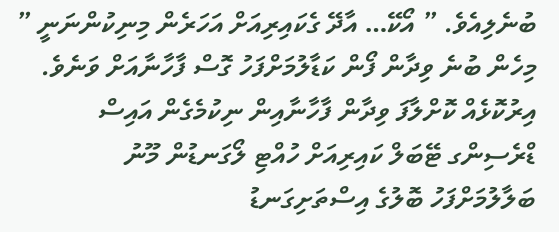ބުނެލިއެވެ. ” އޯކޭ… އާދޭ ގެކައިރިއަށް އަހަރެން މިނިކުންނަނީ ” މިހެން ބުނެ ވިދާން ފޯން ކަޑާލުމަށްފަހު ގޮސް ފާހާނާއަށް ވަނެވެ. އިރުކޮޅެއް ކޮށްލާފަ ވިދާން ފާހާނާއިން ނިކުމެގެން އައިސް ޑްރެސިންގ ޓޭބަލް ކައިރިއަށް ހުއްޓި ލޯގަނޑުން މޫނު ބަލާލުމަށްފަހު ބޮލުގެ އިސްތަށިގަނޑު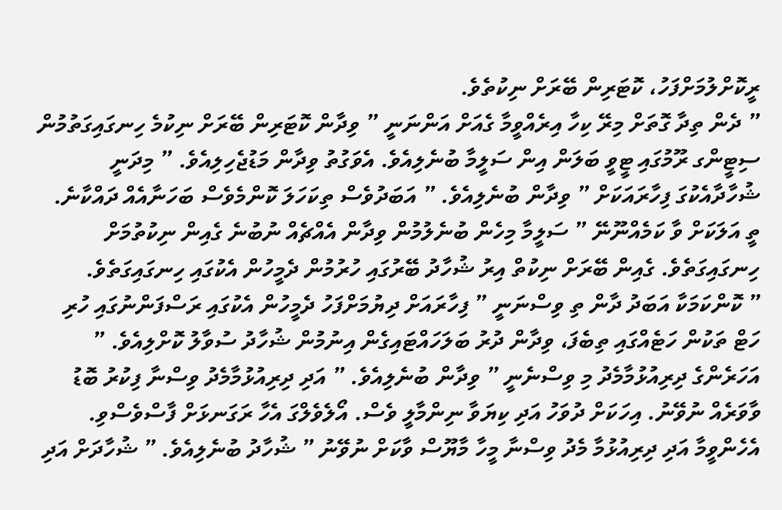ރީކޮށްލުމަށްފަހު، ކޮޓަރިން ބޭރަށް ނިކުތެވެ.
” ދެން ތިދާ ގޮތަށް މިރޭ ކިހާ އިރެއްވީމާ ގެއަށް އަންނަނީ ” ވިދާން ކޮޓަރިން ބޭރަށް ނިކުމެ ހިނގައިގަތުމުން ސިޓީންގ ރޫމުގައި ޓީވީ ބަލަން އިން ސަލީމާ ބުނެލިއެވެ. އެވަގުތު ވިދާން މަޑުޖެހިލިއެވެ. ” މިދަނީ ޝުހާދާއެކުގަ ފިހާރައަކަށް ” ވިދާން ބުނެލިއެވެ. ” އަބަދުވެސް ތިކަހަލަ ކޮންމެވެސް ބަހަނާއެއް ދައްކާނެ. ތީ އަލަކަށް ވާ ކަމެއްނޫނޭ ” ސަލީމާ މިހެން ބުނެލުމުން ވިދާން އެއްޗެއް ނުބުނެ ގެއިން ނިކުތުމަށް ހިނގައިގަތެވެ. ގެއިން ބޭރަށް ނިކުތް އިރު ޝުހާދު ބޭރުގައި ހުރުމުން ދެމީހުން އެކުގައި ހިނގައިގަތެވެ.
” ކޮންކަމަކާ އަބަދު ދާން ތި ވިސްނަނީ ” ފިހާރައަށް ދިޔުމަށްފަހު ދެމީހުން އެކުގައި ރަސްފަންނުގައި ހުރި ހަޓް ތަކުން ހަޓެއްގައި ތިބެފަ، ވިދާން ދުރު ބަލަހައްޓައިގެން އިނުމުން ޝުހާދު ސުވާލު ކޮށްލިއެވެ. ” އަހަރެންގެ ދިރިއުޅުމާމެދު މި ވިސްނެނީ ” ވިދާން ބުނެލިއެވެ. ” އަދި ދިރިއުޅުމާމެދު ވިސްނާ ފިކުރު ބޮޑު ވާވަރެއް ނުވޭނު. އިހަކަށް ދުވަހު އަދި ކިޔަވާ ނިންމާލީ ވެސް. އޯލެވެލްގަ އެހާ ރަގަނޅަށް ފާސްވެސްވި. އެހެންވީމާ އަދި ދިރިއުޅުމާ މެދު ވިސްނާ މީހާ މާޔޫސް ވާކަށް ނުވޭނު ” ޝުހާދު ބުނެލިއެވެ. ” ޝުހާދަށް އަދި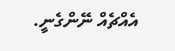އެއްޗެއް ނޭންގެނީ.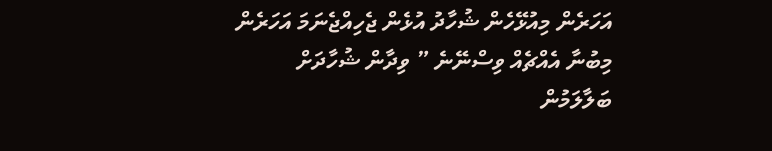އަހަރެން މިއުޅޭހެން ޝުހާދު އުޅެން ޖެހިއްޖެނަމަ އަހަރެން މިބުނާ އެއްޗެއް ވިސްނޭނެ ” ވިދާން ޝުހާދަށް ބަލާލަމުން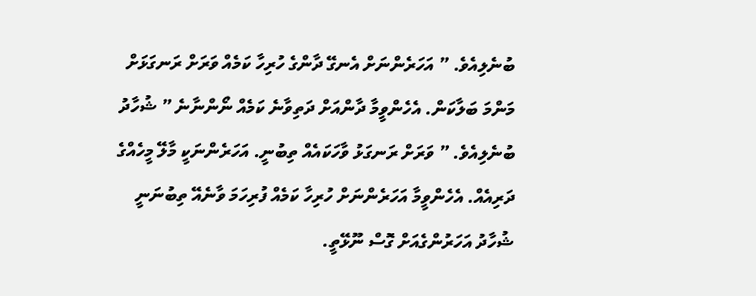ބުނެލިއެވެ. ” އަހަރެންނަށް އެނގޭ ދާންގެ ހުރިހާ ކަމެއް ވަރަށް ރަނގަޅަށް މަންމަ ބަލާކަން. އެހެންވީމާ ދާންއަށް ދަތިވާނެ ކަމެއް ނޯންނާނެ ” ޝުހާދު ބުނެލިއެވެ. ” ވަރަށް ރަނގަޅު ވާހަކައެއް ތިބުނީ. އަހަރެންނަކީ މާލޭ މީހެއްގެ ދަރިއެއް. އެހެންވީމާ އަހަރެންނަށް ހުރިހާ ކަމެއް ފުރިހަމަ ވާނެއޭ ތިބުނަނީ ޝުހާދު އަހަރުންގެއަށް ގޮސް ނޫޅޭތީ.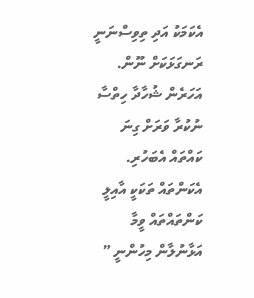އެކަމަކު އަދި ތިވިސްނަނީ ރަނގަޅަކަށް ނޫން. އަހަރެން ޝުހާދާ ހިތްސާ ނުކުރާ ވަރަށް ގިނަ ކައްތައް އެބަހުރި. އެކަންތައް ތަކަކީ އާއިލީ ކަންތައްތައް ވީމާ އަޅާނުލާން މިހުންނީ ”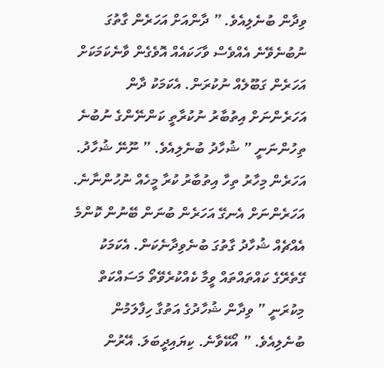ވިދާން ބުނެލިއެވެ. ” ދާންއަށް އަހަރެން ގާތުގަ ނުބުނެވޭނެ އެއްވެސް ވާހަކައެއް އޮވެގެން ވާނެކަމަކަށް އަހަރެން ގަބޫލެއް ނުކުރަން. އެކަމަކު ދާން އަހަރެންނަށް އިތުބާރު ނުކުރާތީ ކަންނޭންގެ ނުބުނެ ތިހުންނަނީ ” ޝުހާދު ބުނެލިއެވެ. ” ނޫނޭ ޝުހާދު. އަހަރެން މިހާރު ތިހާ އިތުބާރު ކުރާ މީހެއް ނުހުންނާނެ. އަހަރެންނަށް އެނގޭ އަހަރެން ބުނަން ބޭނުން ކޮންމެ އެއްޗެއް ޝުހާދު ގާތުގަ ބުނެވިދާނެކަން. އެކަމަކު ގޭތެރޭގެ ކައްތައްތައް ވީމާ ކެއްކުރެވޭތޯ މަސައްކަތް މިކުރަނީ ” ވިދާން ޝުހާދުގެ އަތުގާ ހިފާލަމުން ބުނެލިއެވެ. ” އޯކޭވާނެ. ކިޔައިދީބަލަ. އޭރުން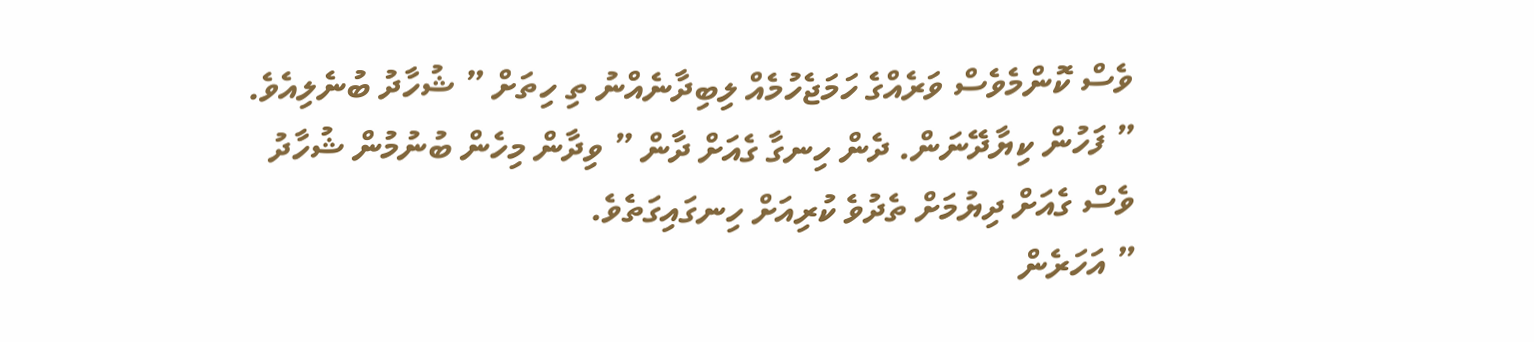ވެސް ކޮންމެވެސް ވަރެއްގެ ހަމަޖެހުމެއް ލިބިދާނެއްނު ތި ހިތަށް ” ޝުހާދު ބުނެލިއެވެ. ” ފަހުން ކިޔާދޭނަން. ދެން ހިނގާ ގެއަށް ދާން ” ވިދާން މިހެން ބުނުމުން ޝުހާދު ވެސް ގެއަށް ދިޔުމަށް ތެދުވެ ކުރިއަށް ހިނގައިގަތެވެ.
” އަހަރެން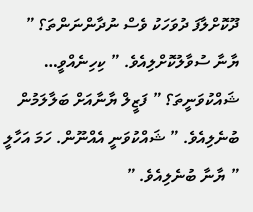ދޫކޮށްލާފަ ދުވަހަކު ވެސް ނުދާންނަންތަ؟ ” ޔާނާ ސުވާލުކޮށްލިއެވެ. ” ކިހިނެއްވީ… ޝައްކުވަނީތަ؟ ” ފަޒީލް ޔާނާއަށް ބަލާލަމުން ބުނެލިއެވެ. ” ޝައްކުވަނީ އެއްނޫން. ހަމަ އަހާލީ ” ޔާނާ ބުނެލިއެވެ. ”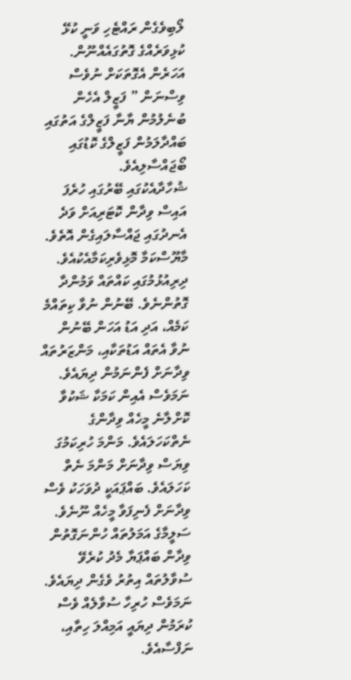ލޯބިވެގެން ރައްޓެހި ވަނީ ކުޅޭ ކުޅިވަރެއްގެ ގޮތުގައެއްނޫން. އަހަރެން އެގޮތަކަށް ނުވެސް ވިސްނަން ” ފަޒީލް އެހެން ބުނެލުމުން ޔާނާ ފަޒީލްގެ އަތުގައި ބައްދާލަމުން ފަޒީލްގެ ކޮޑުގައި ބޯޖައްސާލިއެވެ.
ޝުހާދާއެކުގައި ބޭރުގައި ހުރެފަ އައިސް ވިދާން ކޮޓަރިއަށް ވަދެ އެނދުގައި ޖައްސާލައިގެން އޮތެވެ. މާޔޫސްކަމާ މޮޅިވެރިކަމާއެކުއެވެ. ދިރިއުޅުމުގައި ކައްތައް ވަމުންދާ ގޮތުންނެވެ. ބޭނުން ނުވާ ކިތައްމެ ކަމެއް، އަދި އަޑު އަހަން ބޭނުން ނުވާ އެތައް އަޑުތަކާއި، މަންޒަރުތައް ވިދާނަށް ފެންނަމުން ދިޔައެވެ. ނަމަވެސް އެއިން ކަމަކާ ޝަކުވާ ކޮށްލާނެ މީހެއް ވިދާންގެ ނެތްކަހަލައެވެ. މަންމަ ހުރިކަމުގަ ވިޔަސް ވިދާނަށް މަންމަ ނެތް ކަހަލައެވެ. ބައްޕައަކީ ދުވަހަކު ވެސް ވިދާނަށް ފެނިފަވާ މީހެއް ނޫނެވެ. ސަލީމާގެ އަމަލުތައް ހުންނަގޮތުން ވިދާން ބައްޕަޔާ މެދު ކުރެވޭ ސުވާލުތައް އިތުރު ވެގެން ދިޔައެވެ. ނަމަވެސް ހުރިހާ ސުވާލެއް ވެސް ކުރަމުން ދިޔައީ އަމިއްލަ ހިތާއި، ނަފްސާއެވެ.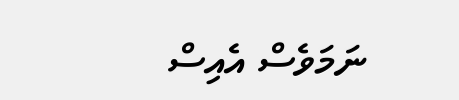ނަމަވެސް އެއިސް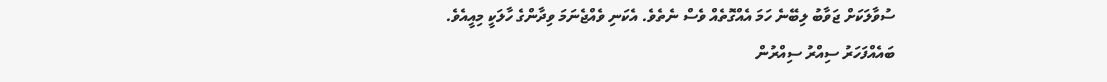ސުވާލަކަށް ޖަވާބު ލިބޭނެ ހަމަ އެއްގޮތެއް ވެސް ނެތެވެ. އެކަނި ވެއްޖެނަމަ ވިދާންގެ ހާލަކީ މިއީއެވެ. ބައެއްފަހަރު ސިއްރު ސިއްރުން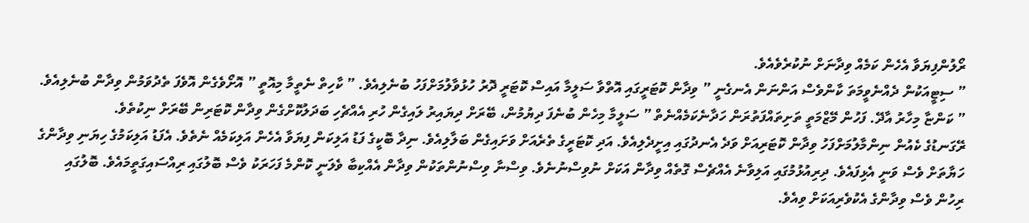ރޯލުންފިޔަވާ އެހެން ކަމެއް ވިދާނަށް ނުކުރެވެއެވެ.
” ސިޓީއަކުން ދެއްނެވީމަތަ ކާންވެސް އަންނަން އެނގެނީ ” ވިދާން ކޮޓަރީގައި އޮތްވާ ސަލީމާ އައިސް ކޮޓަރީ ދޮރު ހުޅުވާލުމަށްފަހު ބުނެލިއެވެ. ” ކާހިތް ނެތީމާ މިއޮތީ ” އޮށޯވެގެން އޮވެފަ ތެދުވަމުން ވިދާން ބުނެލިއެވެ. ” ކަންޏާ މިހާރު އާދޭ. ފަހުން މޭޒްމަތީ ތަށިތައްފަތުރަން ހަދާނެކަމެއްނެތް ” ސަލީމާ މިހެން ބުނެފަ ދިޔުމުން، ބޭރަށް ދިޔައިރު ލައިގެން ހުރި އެއްޗެހި ބަދަލުކޮށްގެން ވިދާން ކޮޓަރިން ބޭރަށް ނިކުތެވެ.
ރޭގަނޑުގެ ކެއުން ނިންމާލުމަށްފަހު ވިދާން ކޮޓަރިއަށް ވަދެ އެނދުގައި އިށީދެލިއެވެ. އަދި ކޮޓަރީގެ ތެރެއަށް ވަށައިގެން ބަލާލިއެވެ. ނިދާ ބޮކީގެ ފަޑު އަލިކަން ފިޔަވާ އެހެން އަލިކަމެއް ނެތެވެ. އެފަޑު އަލިކަމުގެ ހިޔަނި ވިދާންގެ ހަޔާތަށް ވެސް ވަނީ އެޅިފައެވެ. ދިރިއުޅުމުގައި އަލިވާނެ އެއްޗެސް ގޮތެއް ވިދާން އަކަށް ނުވިސްނުނެވެ. ވިސްނާ ވިސްނުންތަކުން ވިދާން އެއްކިބާ ވެލަނީ ކޮންމެ ފަހަރަކު ވެސް ބޮލުގައި ރިއްސައިގަތީމައެވެ. ބޮލުގައި ރިހުން ވެސް ވިދާންގެ އެކުވެރިއަކަށް ވިއެވެ.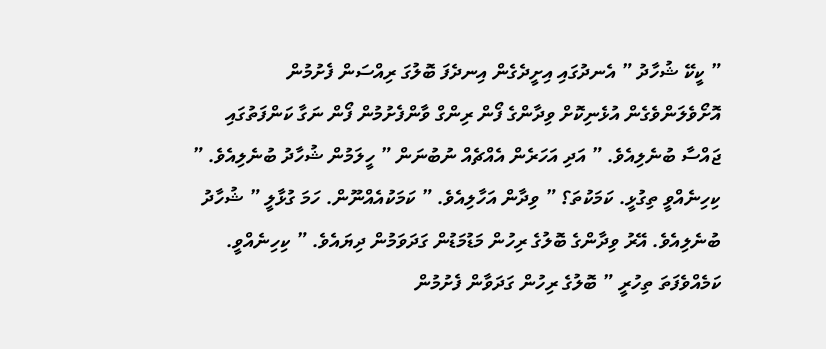” ކީކޭ ޝުހާދު ” އެނދުގައި އިށީދެގެން އިނދެފަ ބޮލުގަ ރިއްސަން ފެށުމުން އޮށޯވެލަންވެގެން އުޅެނިކޮށް ވިދާންގެ ފޯން ރިންގް ވާންފެށުމުން ފޯން ނަގާ ކަންފަތުގައި ޖައްސާ ބުނެލިއެވެ. ” އަދި އަހަރެން އެއްޗެއް ނުބުނަން ” ހީލަމުން ޝުހާދު ބުނެލިއެވެ. ” ކިހިނެއްވީ ތިގުޅީ. ކަމަކުތަ؟ ” ވިދާން އަހާލިއެވެ. ” ކަމަކުއެއްނޫން. ހަމަ ގުޅާލީ ” ޝުހާދު ބުނެލިއެވެ. އޭރު ވިދާންގެ ބޮލުގެ ރިހުން މަޑުމަޑުން ގަދަވަމުން ދިޔައެވެ. ” ކިހިނެއްވީ. ކަމެއްވެފަތަ ތިހުރީ ” ބޮލުގެ ރިހުން ގަދަވާން ފެށުމުން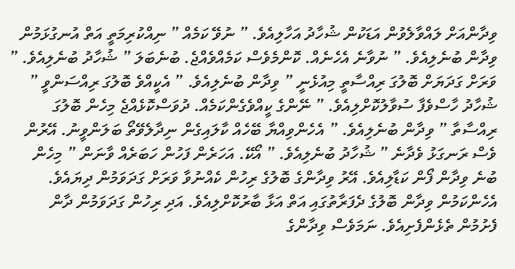ވިދާންއަށް ލައްވާލެވުން އަޑަކުން ޝުހާދު އަހާލިއެވެ. ” ނުވޭ ކަމެއް ” ނިއްކުރިމަތީ އަތް އުނގުޅަމުން ވިދާން ބުނެލިއެވެ. ” ނުވާނެ އެހެނެއް. ކޮންމެވެސް ކަމެއްވެއްޖެ. ބުނެބަލަ ” ޝުހާދު ބުނެލިއެވެ. ” ވަރަށް ގަދަޔަށް ބޮލުގަ ރިއްސާތީ މިއުޅެނީ ” ވިދާން ބުނެލިއެވެ. ” އެކީއްވެ ބޮލުގަ ރިއްސަންވީ ” ޝުހާދު ހާސްވެފާ ސުވާލުކޮށްލިއެވެ. ” ނޭންގެ ކީއްވެގެންކަމެއް. ދުވަސްކޮޅެއްޖެ މިހެން ބޮލުގަ ރިއްސާތާ ” ވިދާން ބުނެލިއެވެ. ” އެހެންވިއްޔާ ބޭހެއް ކާލައިގެން ނިދާލެވޭތޯ ބަލަންވީނު. އޭރުން ވެސް ރަނގަޅު ވެދާނެ ” ޝުހާދު ބުނެލިއެވެ. ” އޯކޭ. އަހަރެން ފަހުން ހަބަރެއް ވާނަން ” މިހެން ބުނެ ވިދާން ފޯން ކަޑާލިއެވެ. އޭރު ވިދާންގެ ބޮލުގެ ރިހުން ކެއްނުވާ ވަރަށް ގަދަވަމުން ދިޔައެވެ. އެހެންކަމުން ވިދާން ބޮލުގެ ދެފަރާތުގައި އަތް އަޅާ ބާރުކޮށްލިއެވެ. އަދި ރިހުން ގަދަވަމުން ދާން ފެށުމުން ތެޅެންފެށިއެވެ. ނަމަވެސް ވިދާންގެ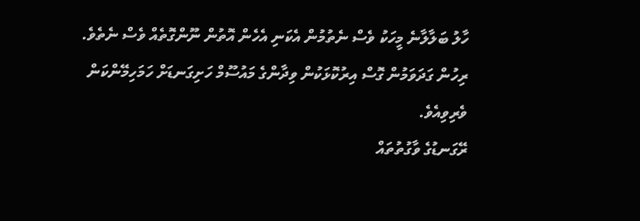ހާލު ބަލާލާނެ މީހަކު ވެސް ނެތުމުން އެކަނި އެހެން އޮތުން ނޫންގޮތެއް ވެސް ނެތެވެ. ރިހުން ގަދަވަމުން ގޮސް އިރުކޮޅަކުން ވިދާންގެ މައުސޫމް ހަށިގަނޑަށް ހަމަހިމޭންކަން ވެރިވިއެވެ.
ރޭގަނޑުގެ ވާގުތުތައް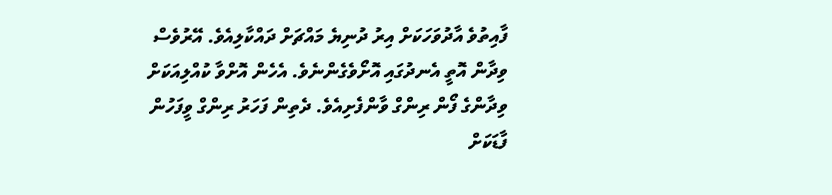ފާއިތުވެ އާދުވަހަކަށް އިރު ދުނިޔެ މައްޗަށް ދައްކާލިއެވެ. އޭރުވެސް ވިދާން އޮތީ އެނދުގައި އޮށޯވެގެންނެވެ. އެހެން އޮށްވާ ކުއްލިއަކަށް ވިދާންގެ ފޯން ރިންގް ވާންފެށިއެވެ. ދެތިން ފަހަރު ރިންގް ވީފަހުން ފާޑަކަށް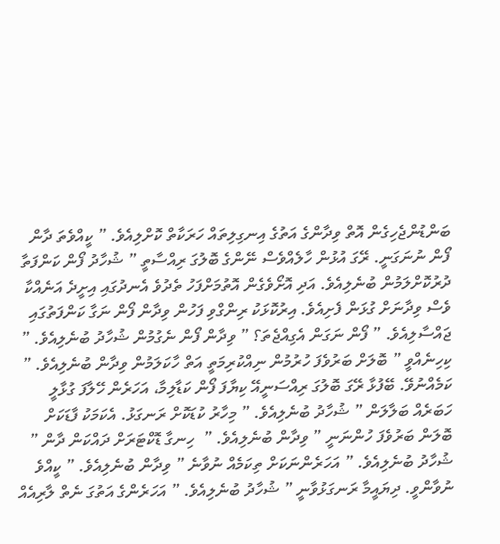ބަންޑުންޖެހިގެން އޮތް ވިދާންގެ އަތުގެ އިނގިލިތައް ހަރަކާތް ކޮށްލިއެވެ. ” ކީއްވެތަ ދާން ފޯން ނުނަގަނީ. ރޭގަ އުޅުން ހާލެއްވެސް ނޭންގެ ބޮލުގަ ރިއްސާތީ ” ޝުހާދު ފޯން ކަންފަތާ ދުރުކޮށްލަމުން ބުނެލިއެވެ. އަދި އޮށޯވެގެން އޮތުމަށްފަހު ތެދުވެ އެނދުގައި އިށީދެ އަނެއްކާ ވެސް ވިދާނަށް ގުޅަން ފެށިއެވެ. އިރުކޮޅަކު ރިންގްވި ފަހުން ވިދާން ފޯން ނަގާ ކަންފަތުގައި ޖައްސާލިއެވެ. ” ފޯން ނަގަން އެގިއްޖެތަ؟ ” ވިދާން ފޯން ނެގުމުން ޝުހާދު ބުނެލިއެވެ. ” ކިހިނެއްވީ ” ބޮލަށް ބަރުވެފަ ހުރުމުން ނިއްކުރިމަތީ އަތް ހާކަލަމުން ވިދާން ބުނެލިއެވެ. ” ކަމެއްނުވޭ. ބޭފުޅާ ރޭގަ ބޮލުގަ ރިއްސަނީއޭ ކިޔާފަ ފޯން ކަޑާލިމާ، އަހަރެން ހޭލާފަ ގުޅާލީ ހަބަރެއް ބަލާލަން ” ޝުހާދު ބުނެލިއެވެ. ” މިހާރު ކުޑަކޮށް ރަނގަޅު. އެކަމަކު ފާޑަކަށް ބޮލަން ބަރުވެފަ ހުންނަނީ ” ވިދާން ބުނެލިއެވެ. ”  ހިނގާ ޑޮކްޓަރަށް ދައްކަން ދާން ” ޝުހާދު ބުނެލިއެވެ. ” އަހަރެންނަކަށް ތިކަމެއް ނުވާނެ ” ވިދާން ބުނެލިއެވެ. ” ކީއްވެ ނުވާންވީ. ދިޔައީމާ ރަނގަޅުވާނީ ” ޝުހާދު ބުނެލިއެވެ. ” އަހަރެންގެ އަތުގަ ނެތް ލާރިއެއް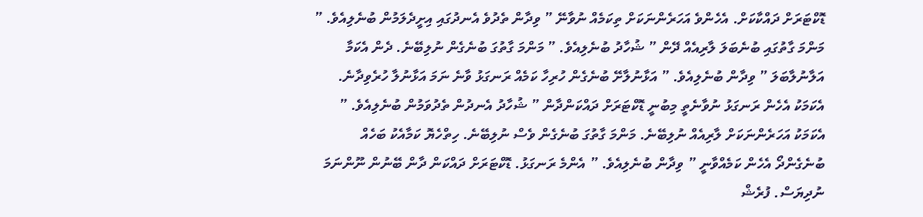ޑޮކްޓަރަށް ދައްކާކަށް. އެހެންވެ އަހަރެންނަކަށް ތިކަމެއް ނުވާނޭ ” ވިދާން ތެދުވެ އެނދުގައި އިށީދެލަމުން ބުނެލިއެވެ. ” މަންމަ ގާތުގައި ބުނެބަލަ ލާރިއެއް ދޭން ” ޝުހާދު ބުނެލިއެވެ. ” މަންމަ ގާތުގަ ބުނެގެން ނުލިބޭނެ. ދެން އެކަމާ އަލާނުލާބަލަ ” ވިދާން ބުނެލިއެވެ. ” އަޅާނުލާށޭ ބުނެގެން ހުރިހާ ކަމެއް ރަނގަޅު ވާނެ ނަމަ އަޅާނުލާ ހުރެވިދާނެ. އެކަމަކު އެހެން ރަނގަޅު ނުވާނެތީ މިބުނީ ޑޮކްޓަރަށް ދައްކަންދާން ” ޝުހާދު އެނދުން ތެދުވަމުން ބުނެލިއެވެ. ” އެކަމަކު އަހަރެންނަކަށް ލާރިއެއް ނުލިބޭނެ. މަންމަ ގާތުގަ ބުނެގެން ވެސް ނުލިބޭނެ. ހިތްހެޔޮ ކަމާއެކު ބަހެއް ބުނެގެންދޯ އެހެން ކަމެއްވާނީ ” ވިދާން ބުނެލިއެވެ. ” އެންމެ ރަނގަޅު. ޑޮކްޓަރަށް ދައްކަން ދާން ބޭނުން ނޫންނަމަ ނުދިޔަސް. ފުރެޝް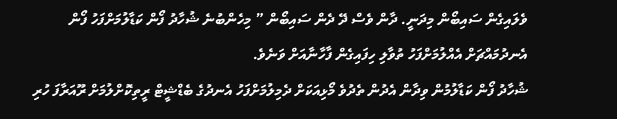ވެލައިގެން ސައިބޯން މިދަނީ. ދާން ވެސް ދޭ ދެން ސައިބޯން ” މިހެންބުނެ ޝުހާދު ފޯން ކަޑާލުމަށްފަހު ފޯން އެނދުމައްޗަށް އެއްލުމަށްފަހު ތުވާލި ހިފައިގެން ފާހާނާއަށް ވަނެވެ.
ޝުހާދު ފޯން ކަޑާލުމުން ވިދާން އެދުން ތެދުވެ މޯޅިއަކަށް ދެމިލުމަށްފަހު އެނދުގެ ބެޑްޝީޓް ރީތިކޮށްލުމަށް ރޫއަރާފަ ހުރި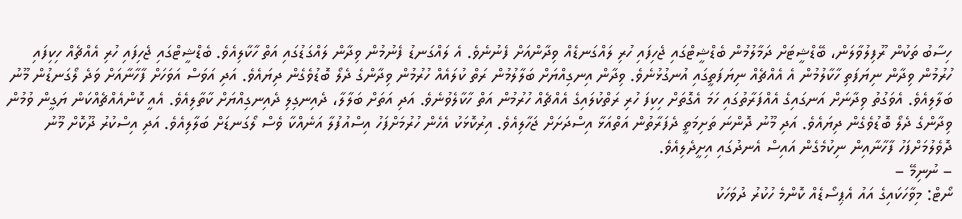ހިސާބު ތަކުން ރޫފިލުވާލަން، ބޭޑްޝީޓަށް ދަމާލުމުން ބެޑްޝީޓްގައި ޖެހިފައި ހުރި ލައްގަނޑެއް ވިދާންއަށް ފެނުނެވެ. އެ ލައްގަނޑު ފެނުމުން ވިދާން ލައްގަޑުގައި އަތް ހާކާލިއެވެ. ބެޑްޝީޓްގައި ޖެހިފައި ހުރި އެއްޗެއް ހިކިފައި ހުރުމުން ވިދާން ނިޔަފަތި ހާކާލުމުން އެ އެއްޗެއް ނިޔަފަތީގައި އުނގުޅުނެވެ. ވިދާން އިނގިއްޔަށް ބަލާލުމުން ރަތް ކުލައެއް ހުރުމުން ވިދާންގެ ދެލޯ ބޮޑުވެގެން ދިޔައެވެ. އަދި އަވަސް އަވަހަށް ފާހާނާއަށް ވަދެ ލޯގަނޑުން މޫނު ބަލާލިއެވެ. އެވަގުތު ވިދާނަށް އަނގައިގެ އެއްފަރާތުގައި ހަމަ އެގޮތަށް ހިކިފަ ހުރި ރަތްކުލައިގެ އެއްޗެއް ހުރުމުން އަތް ހާކާލެވުނެވެ. އަދި އަތަށް ބަލާލާ، ދެއިނގިލި ދެއިނގިއްޔަށް ކާތާލިއެވެ. އެއީ ކޮންއެއްޗެއްކަން ޔަގީން ވުމުން ވިދާންގެ ދެލޯ ބޮޑުވެގެން ދިޔައެވެ. އަދި މޫނު ދޮންނަ ތަށިމަތީ ދެފަރާތުން އަތްއަޅާ އިސްދަށަށް ޖަހާލިއެވެ. އިރުކޮޅަކު އެހެން ހުރުމަށްފަހު އިސްއުފުލާ އަނެއްކާ ވެސް ލޯގަނޑަށް ބަލާލިއެވެ. އަދި އިސްކުރު ދޫކޮށް މޫނު ދޮވެލުމަށްފަހު ފާހާނާއިން ނިކުމެގެން އައިސް އެނދުގައި އިށީދެލިއެވެ.
– ނުނިމޭ –
ނޯޓް: މިވާހަކައިގެ އައު އެޕިސޯޑެއް ކޮންމެ ހުކުރު ދުވަހަކު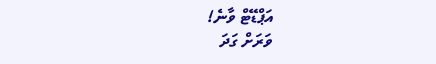އަޕްޑޭޓް ވާނެ!
ވަރަށް ގަދަ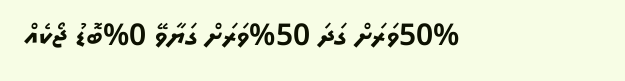50%ވަރަށް ގަދަ 50%ވަރަށް ގަޔާވޭ 0%ބޮޑު ޖޯކެއް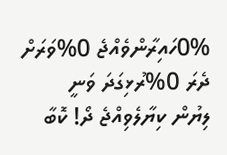0%ހައިރާންވެއްޖެ 0%ވަރަށް ދެރަ 0%ރުޅިގަދަ ވަނީ
ލިޔުން ކިޔާލެވިއްޖެ ދޯ! ކޮބާ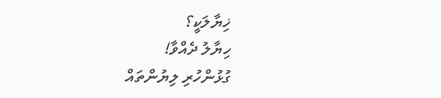ޚިޔާލަކީ؟
ހިޔާލު ދެއްވާ!
ގުޅުންހުރި ލިޔުންތައް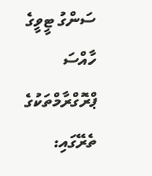ސަންގު ޓީވީގެ ހާއްސަ ޕްރޮގްރާމްތަކުގެ ތެރޭގައި: